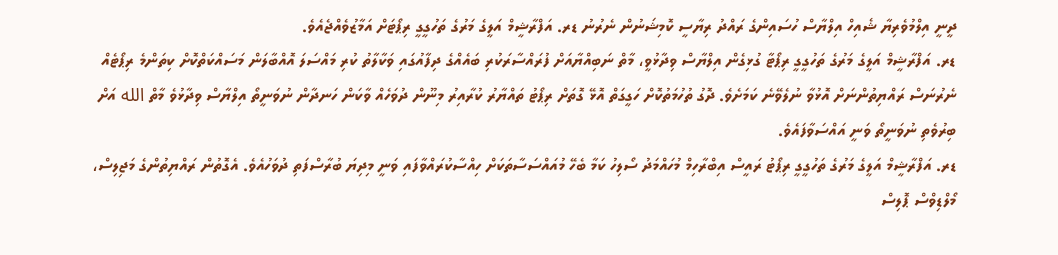ދީނީ އިލްމުވެރިޔާ ޝެއިހް އިލްޔާސް ހުސައިންގެ ރައްދު ރިޔާސީ ކޮމިޝަނުން ނެރުނު ޑރ. އަފްރާޝީމް އަލީގެ މަރުގެ ތަހުގީގީ ރިޕޯޓަށް އަމާޒުވެއްޖެއެވެ.
ޑރ. އަފްރާޝީމް އަލީގެ މަރުގެ ތަހުގީގީ ރިޕޯޓާ ގުޅިގެން އިލްޔާސް ވިދާޅުވީ، މާތް ނަބިއްޔާއަށް ފުރައްސާރަކުރި ބައެއްގެ ދިފާއުގައި ވަކާލާތު ކުރި މައްސަލަ އޮއްބާލަން މަސައްކަތްކޮށް ކިތަންމެ ރިޕޯޓެއް ނެރުނަސް ރައްޔިތުންނަށް އޮޅުވާ ނުލެވޭނެ ކަމަށެވެ. ދޮގު ތުހުމަތުކޮށް ހަގީގަތް އޮޅޭ ގޮތަށް ރިޕޯޓު ތައްޔާރު ކުރާއިރު މިނޫން ދުވަހެއް ވާކަން ހަނދާން ނުވަނީތޯ އިލްޔާސް ވިދާޅުވެ މާތް الله އަށް ބިރުވެތި ނުވަނީތޯ ވަނީ އައްސަވާފައެވެ.
ޑރ. އަފްރާޝީމް އަލީގެ މަރުގެ ތަހުގީގީ ރިޕޯޓު ރައީސް އިބްރާހިމް މުހައްމަދު ސޯލިހު ކަމާ ބެހޭ މުއައްސަސާތަކަށް ހިއްސާކުރައްވާފައި ވަނީ މިދިޔަ ބުރާސްފަތި ދުވަހުއެވެ. އެގޮތުން ރައްޔިތުންގެ މަޖިލިސް، މޯލްޑިވްސް ޕޮލިސް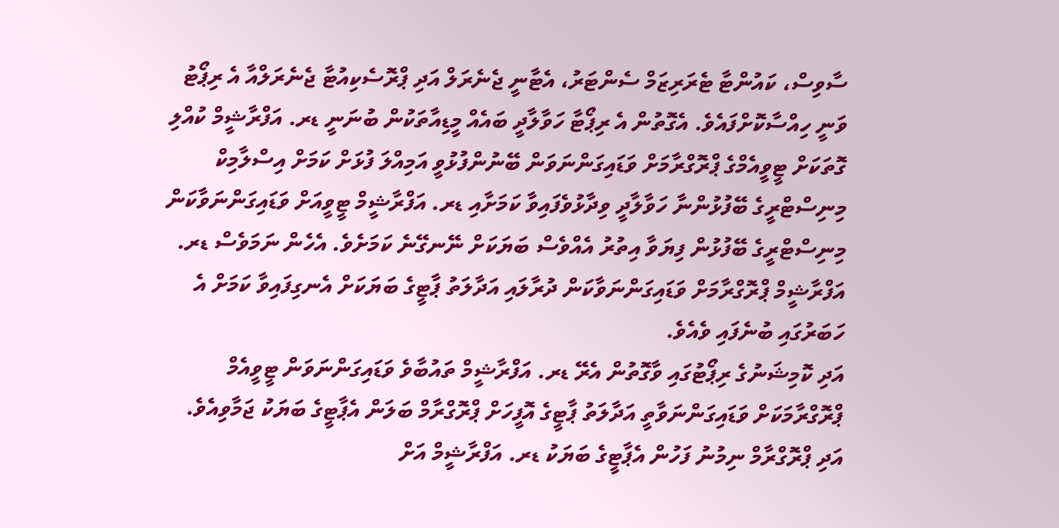ސާވިސް، ކައުންޓާ ޓެރަރިޒަމް ސެންޓަރު، އެޓާނީ ޖެނެރަލް އަދި ޕްރޮސެކިއުޓާ ޖެނެރަލްއާ އެ ރިޕޯޓު ވަނީ ހިއްސާކޮށްފައެވެ. އެގޮތުން އެ ރިޕޯޓާ ހަވާލާދީ ބައެއް މީޑިއާތަކުން ބުނަނީ ޑރ. އަފްރާޝީމް ކުއްލި ގޮތަކަށް ޓީވީއެމްގެ ޕްރޮގްރާމަށް ވަޑައިގަންނަވަން ބޭނުންފުޅުވީ އަމިއްލަ ފުޅަށް ކަމަށް އިސްލާމިކް މިނިސްޓްރީގެ ބޭފުޅުންނާ ހަވާލާދީ ވިދާޅުވެފައިވާ ކަމަށާއި ޑރ. އަފްރާޝީމް ޓީވީއަށް ވަޑައިގަންނަވާކަން މިނިސްޓްރީގެ ބޭފުޅުން ފިޔަވާ އިތުރު އެއްވެސް ބަޔަކަށް ނޭނގޭނެ ކަމަށެވެ. އެހެން ނަމަވެސް ޑރ. އަފްރާޝީމް ޕްރޮގްރާމަށް ވަޑައިގަންނަވާކަން ދުރާލައި އަދާލަތު ޕާޓީގެ ބަޔަކަށް އެނގިފައިވާ ކަމަށް އެ ހަބަރުގައި ބުނެފައި ވެއެވެ.
އަދި ކޮމިޝަނުގެ ރިޕޯޓުގައި ވާގޮތުން އެރޭ ޑރ. އަފްރާޝީމް ތައުބާވެ ވަޑައިގަންނަވަން ޓީވީއެމް ޕްރޮގްރާމަކަށް ވަޑައިގަންނަވާތީ އަދާލަތު ޕާޓީގެ އޮފީހަށް ޕްރޮގްރާމް ބަލަން އެޕާޓީގެ ބަޔަކު ޖަމާވިއެވެ. އަދި ޕްރޮގްރާމް ނިމުނު ފަހުން އެޕާޓީގެ ބަޔަކު ޑރ. އަފްރާޝީމް އަށް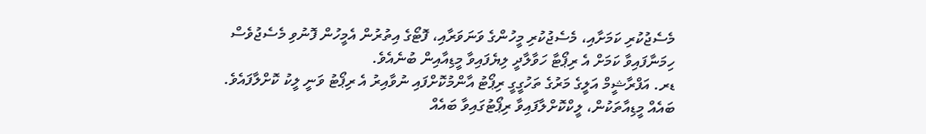މެސެޖުކުރި ކަމަށާއި، މެސެޖުކުރި މީހުންގެ ވަނަވަރާއި، ފޮޓޯގެ އިތުރުން އެމީހުން ފޮނުވި މެސެޖުވެސް ހިމަނާފައިވާ ކަމަށް އެ ރިޕޯޓާ ހަވާލާދީ ލިޔެފައިވާ މީޑިއާއިން ބުނެއެވެ.
ޑރ. އަފްރާޝީމް އަލީގެ މަރުގެ ތަހުގީގީ ރިޕޯޓު އާންމުކޮށްފައި ނުވާއިރު އެ ރިޕޯޓު ވަނީ ލީކު ކޮށްލާފައެވެ. ބައެއް މީޑިއާތަކުން، ލީކްކޮށްލާފައިވާ ރިޕޯޓުގައިވާ ބައެއް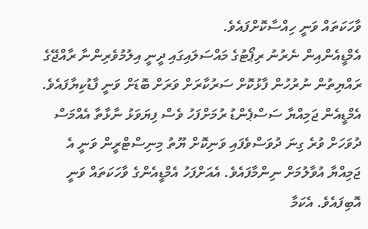ވާހަކަތައް ވަނީ ހިއްސާކޮށްފައެވެ.
އެމްޑީއެންއިން ނެރުނު ރިޕޯޓުގެ މައްސަލައިގައި ދީނީ އިލުމުވެރިންނާ ރާއްޖޭގެ ރައްޔިތުން ނުރުހުން ފާޅުކޮށް ސަރުކާރަށް ވަރަށް ބޮޑަށް ވަނީ ފާޑުކިޔާފައެވެ. އެމްޑީއެން ޖަމިއްޔާ ސަސްޕެންޑު ރުމަށްފަހު ވެސް ފިޔަވަޅު ނާޅާތާ އެއްމަސް ދުވަހަށް ވުރެ ގިނަ ދުވަސްވެފައި ވަނިކޮށް ޔޫތު މިނިސްޓްރީން ވަނީ އެ ޖަމިއްޔާ އުވާލުމަށް ނިންމާފައެވެ. އެއަށްފަހު އެމްޑީއެންގެ ވާހަކަތައް ވަނީ އޮބިފައެވެ. އެކަމާ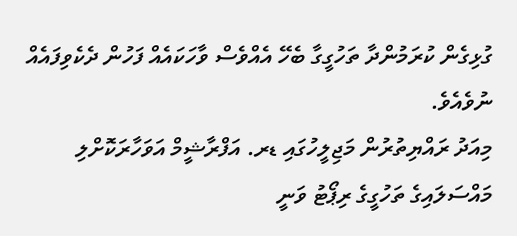ގުޅިގެން ކުރަމުންދާ ތަހުގީގާ ބެހޭ އެއްވެސް ވާހަކައެއް ފަހުން ދެކެވިފައެއް ނުވެއެވެ.
މިއަދު ރައްޔިތުރުން މަޖިލީހުގައި ޑރ. އަފްރާޝީމް އަވަހާރަކޮށްލި މައްސަލައިގެ ތަހުގީގެ ރިޕޯޓު ވަނީ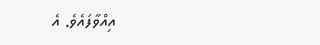އިއްވާފައެވެ. އެ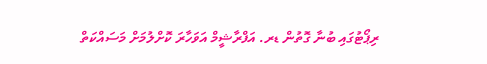ރިޕޯޓުގައި ބުނާ ގޮތުން ޑރ. އަފްރާޝީމް އަވަހާރަ ކޮށްލުމަށް މަސައްކަތް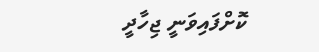ކޮށްފައިވަނީ ޖިހާދީ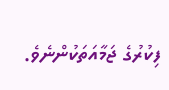ފިކުރުގެ ޖަމާއަތަކުންނެވެ.